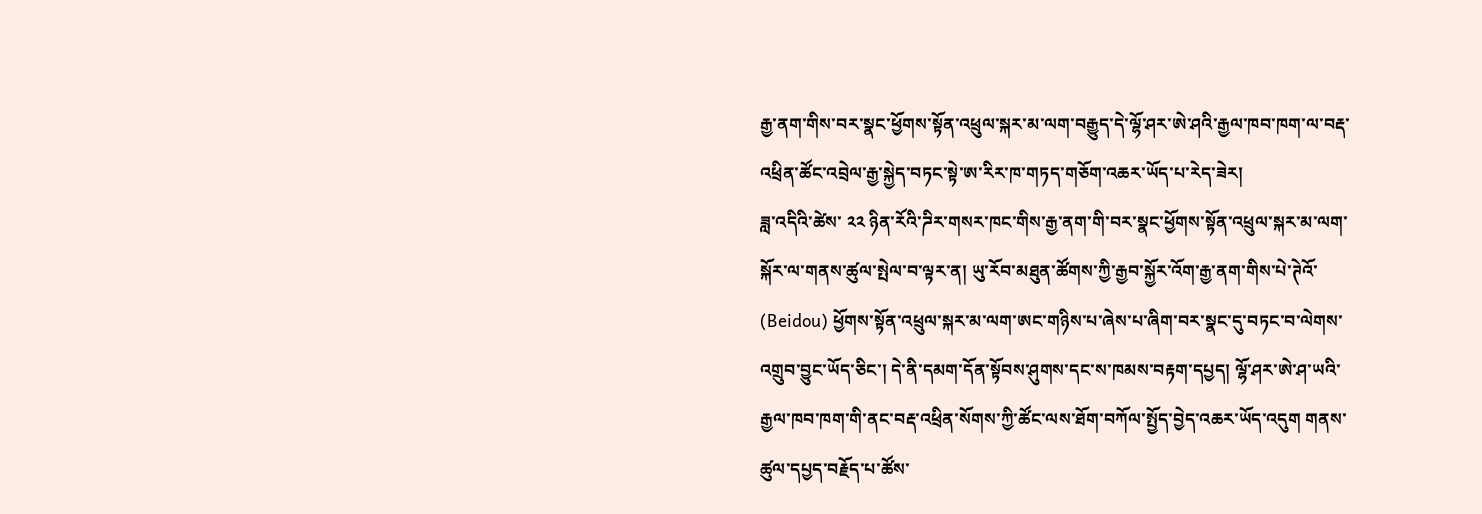རྒྱ་ནག་གིས་བར་སྣང་ཕྱོགས་སྟོན་འཕྲུལ་སྐར་མ་ལག་བརྒྱུད་དེ་ལྷོ་ཤར་ཨེ་ཤའི་རྒྱལ་ཁབ་ཁག་ལ་བརྡ་འཕྲིན་ཚོང་འབྲེལ་རྒྱ་སྐྱེད་བཏང་སྟེ་ཨ་རིར་ཁ་གཏད་གཅོག་འཆར་ཡོད་པ་རེད་ཟེར།
ཟླ་འདིའི་ཚེས་ ༢༢ ཉིན་རོའི་ཌིར་གསར་ཁང་གིས་རྒྱ་ནག་གི་བར་སྣང་ཕྱོགས་སྟོན་འཕྲུལ་སྐར་མ་ལག་སྐོར་ལ་གནས་ཚུལ་སྤེལ་བ་ལྟར་ན། ཡུ་རོབ་མཐུན་ཚོགས་ཀྱི་རྒྱབ་སྐྱོར་འོག་རྒྱ་ནག་གིས་པེ་ཊེའོ་ (Beidou) ཕྱོགས་སྟོན་འཕྲུལ་སྐར་མ་ལག་ཨང་གཉིས་པ་ཞེས་པ་ཞིག་བར་སྣང་དུ་བཏང་བ་ལེགས་འགྲུབ་བྱུང་ཡོད་ཅིང་། དེ་ནི་དམག་དོན་སྟོབས་ཤུགས་དང་ས་ཁམས་བརྟག་དཔྱད། ལྷོ་ཤར་ཨེ་ཤ་ཡའི་རྒྱལ་ཁབ་ཁག་གི་ནང་བརྡ་འཕྲིན་སོགས་ཀྱི་ཚོང་ལས་ཐོག་བཀོལ་སྤྱོད་བྱེད་འཆར་ཡོད་འདུག གནས་ཚུལ་དཔྱད་བརྗོད་པ་ཚོས་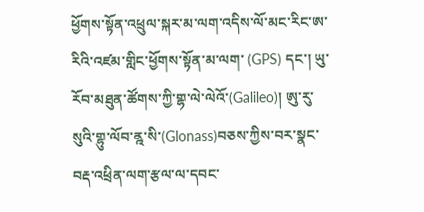ཕྱོགས་སྟོན་འཕྲུལ་སྐར་མ་ལག་འདིས་ལོ་མང་རིང་ཨ་རིའི་འཛམ་གླིང་ཕྱོགས་སྟོན་མ་ལག་ (GPS) དང་། ཡུ་རོབ་མཐུན་ཚོགས་ཀྱི་གྷ་ལེ་ལེའོ་(Galileo)། ཨུ་རུ་སུའི་གྷུ་ལོབ་ནྰ་སི་(Glonass)བཅས་ཀྱིས་བར་སྣང་བརྡ་འཕྲིན་ལག་རྩལ་ལ་དབང་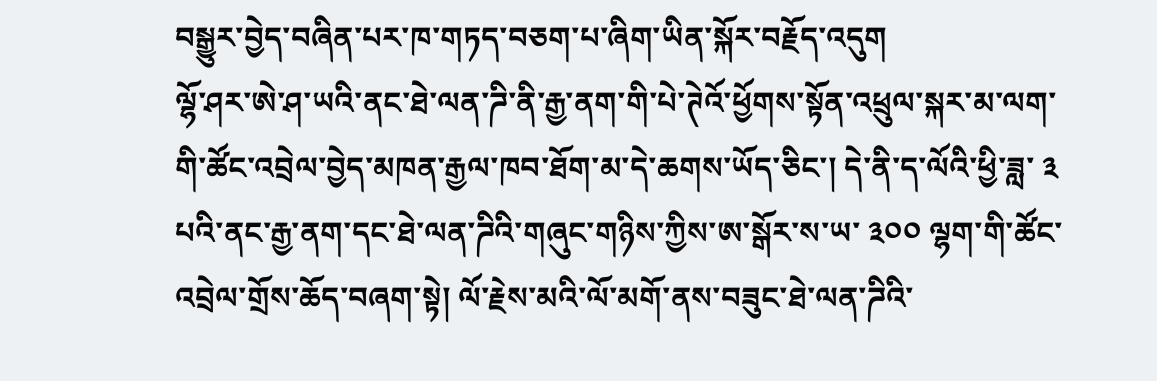བསྒྱུར་བྱེད་བཞིན་པར་ཁ་གཏད་བཅག་པ་ཞིག་ཡིན་སྐོར་བརྗོད་འདུག
ལྷོ་ཤར་ཨེ་ཤ་ཡའི་ནང་ཐེ་ལན་ཌི་ནི་རྒྱ་ནག་གི་པེ་ཊེའོ་ཕྱོགས་སྟོན་འཕྲུལ་སྐར་མ་ལག་གི་ཚོང་འབྲེལ་བྱེད་མཁན་རྒྱལ་ཁབ་ཐོག་མ་དེ་ཆགས་ཡོད་ཅིང་། དེ་ནི་ད་ལོའི་ཕྱི་ཟླ་ ༣ པའི་ནང་རྒྱ་ནག་དང་ཐེ་ལན་ཌིའི་གཞུང་གཉིས་ཀྱིས་ཨ་སྒོར་ས་ཡ་ ༣༠༠ ལྷག་གི་ཚོང་འབྲེལ་གྲོས་ཆོད་བཞག་སྟེ། ལོ་རྗེས་མའི་ལོ་མགོ་ནས་བཟུང་ཐེ་ལན་ཌིའི་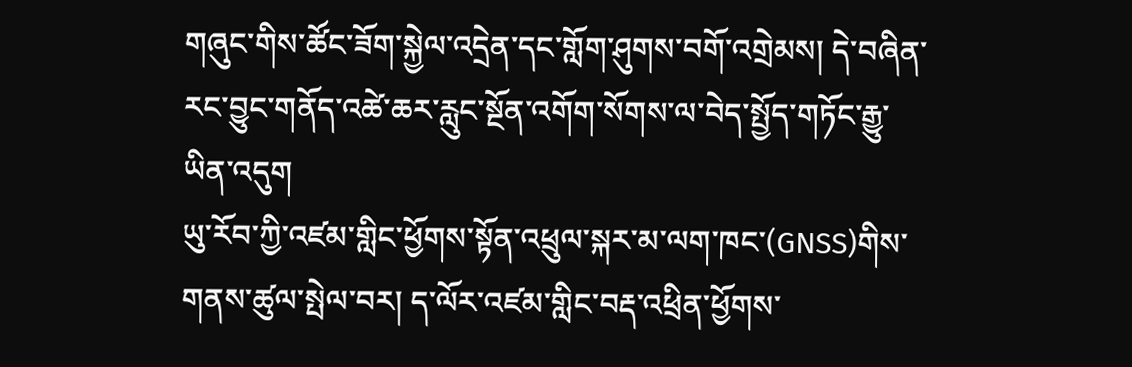གཞུང་གིས་ཚོང་ཟོག་སྐྱེལ་འདྲེན་དང་གློག་ཤུགས་བགོ་འགྲེམས། དེ་བཞིན་རང་བྱུང་གནོད་འཚེ་ཆར་རླུང་སྔོན་འགོག་སོགས་ལ་བེད་སྤྱོད་གཏོང་རྒྱུ་ཡིན་འདུག
ཡུ་རོབ་ཀྱི་འཛམ་གླིང་ཕྱོགས་སྟོན་འཕྲུལ་སྐར་མ་ལག་ཁང་(GNSS)གིས་གནས་ཚུལ་སྤེལ་བར། ད་ལོར་འཛམ་གླིང་བརྡ་འཕྲིན་ཕྱོགས་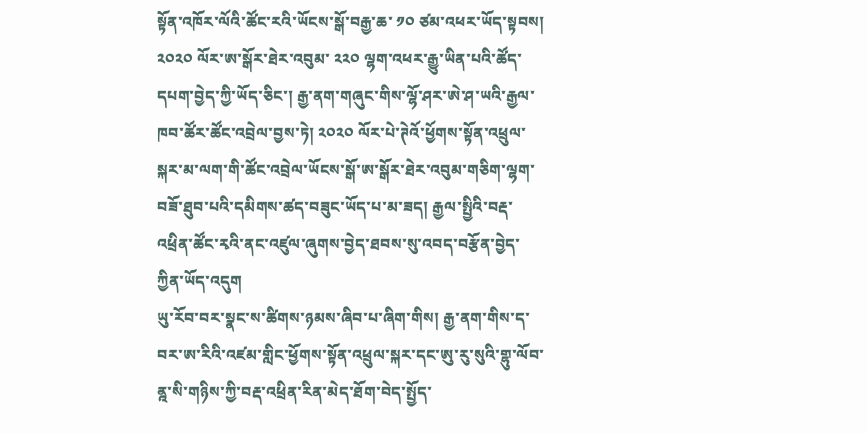སྟོན་འཁོར་ལོའི་ཚོང་རའི་ཡོངས་སྒོ་བརྒྱ་ཆ་ ༡༠ ཙམ་འཕར་ཡོད་སྟབས། ༢༠༢༠ ལོར་ཨ་སྒོར་ཐེར་འབུམ་ ༢༢༠ ལྷག་འཕར་རྒྱུ་ཡིན་པའི་ཚོད་དཔག་བྱེད་ཀྱི་ཡོད་ཅིང་། རྒྱ་ནག་གཞུང་གིས་ལྷོ་ཤར་ཨེ་ཤ་ཡའི་རྒྱལ་ཁབ་ཚོར་ཚོང་འབྲེལ་བྱས་ཏེ། ༢༠༢༠ ལོར་པེ་ཊེའོ་ཕྱོགས་སྟོན་འཕྲུལ་སྐར་མ་ལག་གི་ཚོང་འབྲེལ་ཡོངས་སྒོ་ཨ་སྒོར་ཐེར་འབུམ་གཅིག་ལྷག་བཟོ་ཐུབ་པའི་དམིགས་ཚད་བཟུང་ཡོད་པ་མ་ཟད། རྒྱལ་སྤྱིའི་བརྡ་འཕྲིན་ཚོང་རྭའི་ནང་འཛུལ་ཞུགས་བྱེད་ཐབས་སུ་འབད་བརྩོན་བྱེད་ཀྱིན་ཡོད་འདུག
ཡུ་རོབ་བར་སྣང་ས་ཚིགས་ཉམས་ཞིབ་པ་ཞིག་གིས། རྒྱ་ནག་གིས་ད་བར་ཨ་རིའི་འཛམ་གླིང་ཕྱོགས་སྟོན་འཕྲུལ་སྐར་དང་ཨུ་རུ་སུའི་གྷུ་ལོབ་ནྰ་སི་གཉིས་ཀྱི་བརྡ་འཕྲིན་རིན་མེད་ཐོག་བེད་སྤྱོད་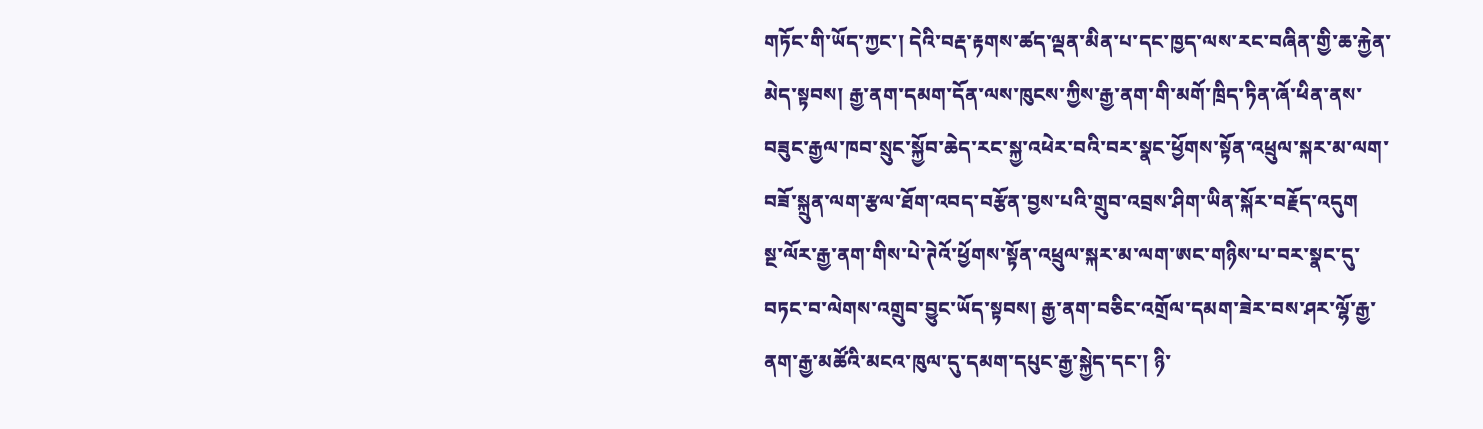གཏོང་གི་ཡོད་ཀྱང་། དེའི་བརྡ་རྟགས་ཚད་ལྡན་མིན་པ་དང་ཁྱད་ལས་རང་བཞིན་གྱི་ཆ་རྐྱེན་མེད་སྟབས། རྒྱ་ནག་དམག་དོན་ལས་ཁུངས་ཀྱིས་རྒྱ་ནག་གི་མགོ་ཁྲིད་ཏིན་ཞོ་ཕིན་ནས་བཟུང་རྒྱལ་ཁབ་སྲུང་སྐྱོབ་ཆེད་རང་སྐྱ་འཕེར་བའི་བར་སྣང་ཕྱོགས་སྟོན་འཕྲུལ་སྐར་མ་ལག་བཟོ་སྐྲུན་ལག་རྩལ་ཐོག་འབད་བརྩོན་བྱས་པའི་གྲུབ་འབྲས་ཤིག་ཡིན་སྐོར་བརྗོད་འདུག
སྔ་ལོར་རྒྱ་ནག་གིས་པེ་ཊེའོ་ཕྱོགས་སྟོན་འཕྲུལ་སྐར་མ་ལག་ཨང་གཉིས་པ་བར་སྣང་དུ་བཏང་བ་ལེགས་འགྲུབ་བྱུང་ཡོད་སྟབས། རྒྱ་ནག་བཅིང་འགྲོལ་དམག་ཟེར་བས་ཤར་ལྷོ་རྒྱ་ནག་རྒྱ་མཚོའི་མངའ་ཁུལ་དུ་དམག་དཔུང་རྒྱ་སྐྱེད་དང་། ཉི་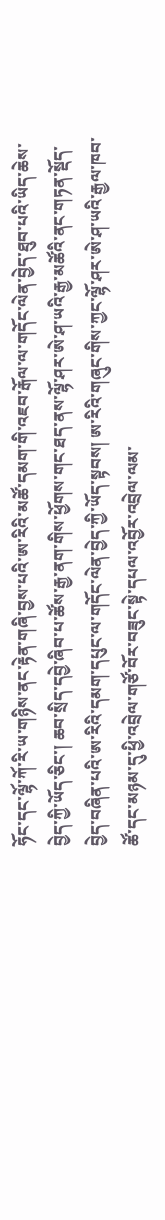ཧོང་དང་ལྷོ་ཀོ་རི་ཡ་གཉིས་ནང་རྟེན་གཞི་བྱས་པའི་ཨ་རིའི་མཚོ་དམག་གི་འཇབ་རྒོལ་ལ་གདོང་ལེན་བྱེད་ཐུབ་པའི་ཡིད་ཆེས་བྱེད་ཀྱི་ཡོད་ཅིང་། ཆབ་སྲིད་དབྱེ་ཞིབ་པ་ཚོས་རྒྱ་ནག་གིས་ཕྱོགས་གང་ཐད་ནས་ལྷོ་ཤར་ཨེ་ཤ་ཡའི་རྒྱ་མཚོའི་ནང་གཏན་སྡོད་བྱེད་བཞིན་པའི་ཨ་རིའི་དམག་དཔུང་ལ་གདོང་ལེན་བྱེད་ཀྱི་ཡོད་སྟབས། ཨ་རིའི་གཞུང་གིས་ཀྱང་ལྷོ་ཤར་ཨེ་ཤ་ཡའི་རྒྱལ་ཁབ་ཚོ་དང་མཉམ་དུ་ཕྱི་འབྲེལ་གཙོ་བོར་བཟུང་སྟེ་དཔལ་འབྱོར་འབྲེལ་ལམ་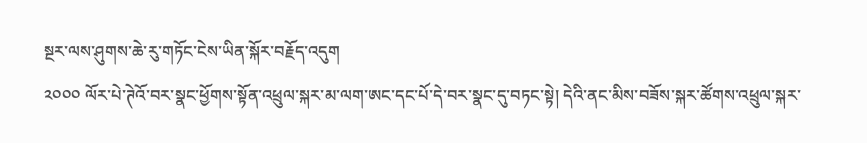སྔར་ལས་ཤུགས་ཆེ་རུ་གཏོང་ངེས་ཡིན་སྐོར་བརྗོད་འདུག
༢༠༠༠ ལོར་པེ་ཊེའོ་བར་སྣང་ཕྱོགས་སྟོན་འཕྲུལ་སྐར་མ་ལག་ཨང་དང་པོ་དེ་བར་སྣང་དུ་བཏང་སྟེ། དེའི་ནང་མིས་བཟོས་སྐར་ཚོགས་འཕྲུལ་སྐར་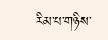རིམ་པ་གཉིས་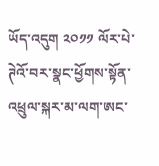ཡོད་འདུག ༢༠༡༡ ལོར་པེ་ཊེའོ་བར་སྣང་ཕྱོགས་སྟོན་འཕྲུལ་སྐར་མ་ལག་ཨང་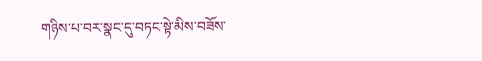གཉིས་པ་བར་སྣང་དུ་བཏང་སྟེ་མིས་བཟོས་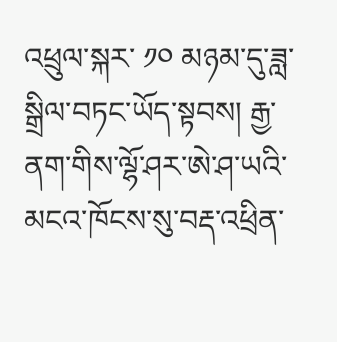འཕྲུལ་སྐར་ ༡༠ མཉམ་དུ་ཟླ་སྒྲིལ་བཏང་ཡོད་སྟབས། རྒྱ་ནག་གིས་ལྷོ་ཤར་ཨེ་ཤ་ཡའི་མངའ་ཁོངས་སུ་བརྡ་འཕྲིན་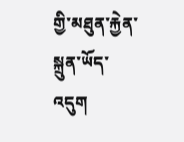གྱི་མཐུན་རྐྱེན་སྐྲུན་ཡོད་འདུག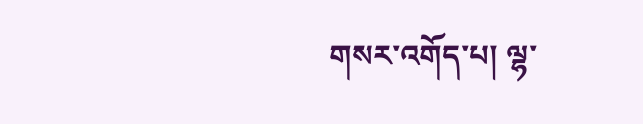གསར་འགོད་པ། ལྷ་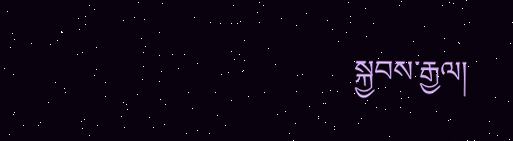སྐྱབས་རྒྱལ།